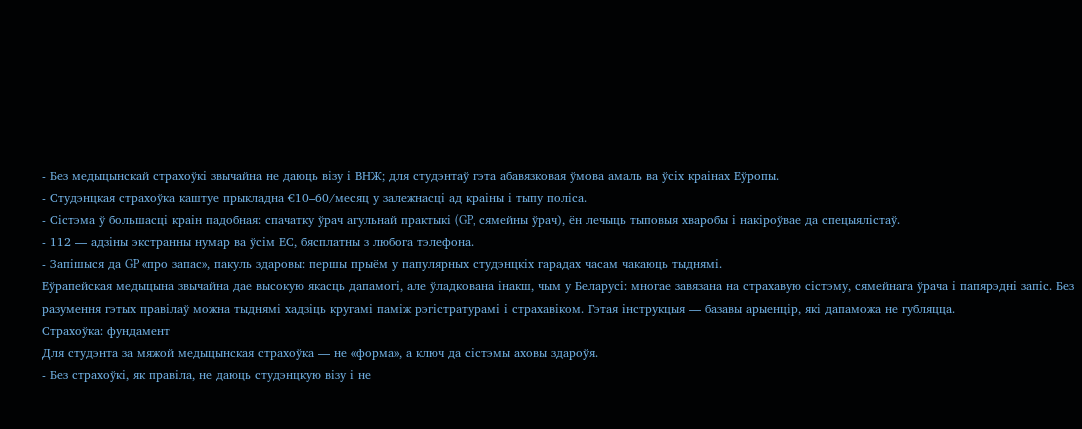- Без медыцынскай страхоўкі звычайна не даюць візу і ВНЖ; для студэнтаў гэта абавязковая ўмова амаль ва ўсіх краінах Еўропы.
- Студэнцкая страхоўка каштуе прыкладна €10–60/месяц у залежнасці ад краіны і тыпу поліса.
- Сістэма ў большасці краін падобная: спачатку ўрач агульнай практыкі (GP, сямейны ўрач), ён лечыць тыповыя хваробы і накіроўвае да спецыялістаў.
- 112 — адзіны экстранны нумар ва ўсім ЕС, бясплатны з любога тэлефона.
- Запішыся да GP «про запас», пакуль здаровы: першы прыём у папулярных студэнцкіх гарадах часам чакаюць тыднямі.
Еўрапейская медыцына звычайна дае высокую якасць дапамогі, але ўладкована інакш, чым у Беларусі: многае завязана на страхавую сістэму, сямейнага ўрача і папярэдні запіс. Без разумення гэтых правілаў можна тыднямі хадзіць кругамі паміж рэгістратурамі і страхавіком. Гэтая інструкцыя — базавы арыенцір, які дапаможа не губляцца.
Страхоўка: фундамент
Для студэнта за мяжой медыцынская страхоўка — не «форма», а ключ да сістэмы аховы здароўя.
- Без страхоўкі, як правіла, не даюць студэнцкую візу і не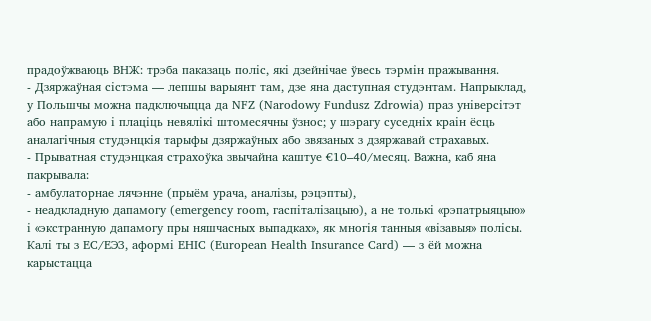прадоўжваюць ВНЖ: трэба паказаць поліс, які дзейнічае ўвесь тэрмін пражывання.
- Дзяржаўная сістэма — лепшы варыянт там, дзе яна даступная студэнтам. Напрыклад, у Польшчы можна падключыцца да NFZ (Narodowy Fundusz Zdrowia) праз універсітэт або напрамую і плаціць невялікі штомесячны ўзнос; у шэрагу суседніх краін ёсць аналагічныя студэнцкія тарыфы дзяржаўных або звязаных з дзяржавай страхавых.
- Прыватная студэнцкая страхоўка звычайна каштуе €10–40/месяц. Важна, каб яна пакрывала:
- амбулаторнае лячэнне (прыём урача, аналізы, рэцэпты),
- неадкладную дапамогу (emergency room, гаспіталізацыю), а не толькі «рэпатрыяцыю» і «экстранную дапамогу пры няшчасных выпадках», як многія танныя «візавыя» полісы.
Калі ты з ЕС/ЕЭЗ, аформі EHIC (European Health Insurance Card) — з ёй можна карыстацца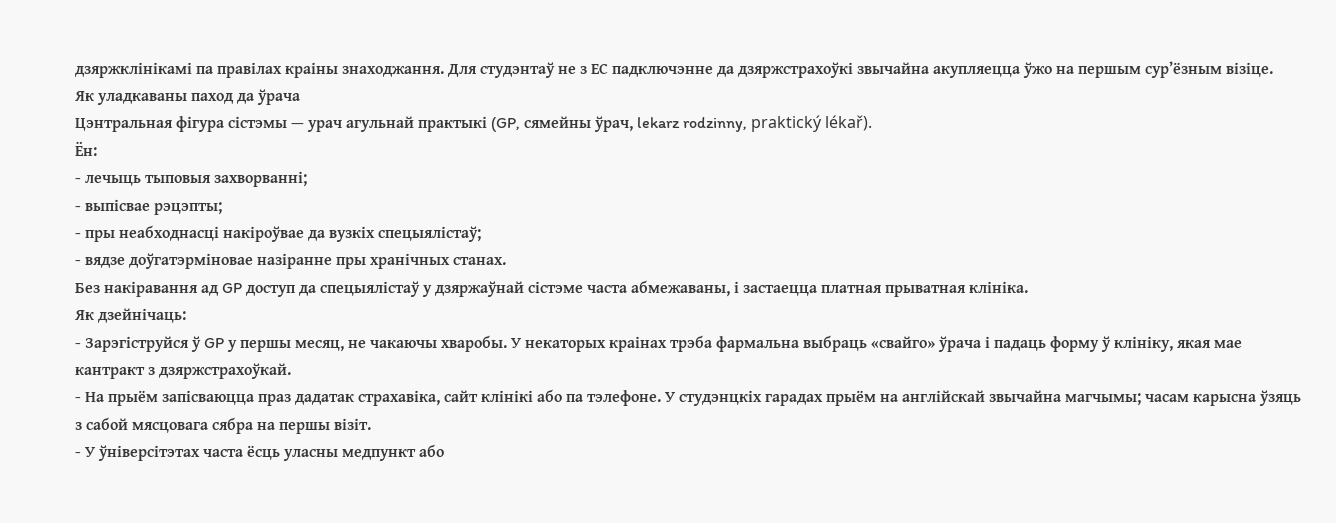дзяржклінікамі па правілах краіны знаходжання. Для студэнтаў не з ЕС падключэнне да дзяржстрахоўкі звычайна акупляецца ўжо на першым сур’ёзным візіце.
Як уладкаваны паход да ўрача
Цэнтральная фігура сістэмы — урач агульнай практыкі (GP, сямейны ўрач, lekarz rodzinny, praktický lékař).
Ён:
- лечыць тыповыя захворванні;
- выпісвае рэцэпты;
- пры неабходнасці накіроўвае да вузкіх спецыялістаў;
- вядзе доўгатэрміновае назіранне пры хранічных станах.
Без накіравання ад GP доступ да спецыялістаў у дзяржаўнай сістэме часта абмежаваны, і застаецца платная прыватная клініка.
Як дзейнічаць:
- Зарэгіструйся ў GP у першы месяц, не чакаючы хваробы. У некаторых краінах трэба фармальна выбраць «свайго» ўрача і падаць форму ў клініку, якая мае кантракт з дзяржстрахоўкай.
- На прыём запісваюцца праз дадатак страхавіка, сайт клінікі або па тэлефоне. У студэнцкіх гарадах прыём на англійскай звычайна магчымы; часам карысна ўзяць з сабой мясцовага сябра на першы візіт.
- У ўніверсітэтах часта ёсць уласны медпункт або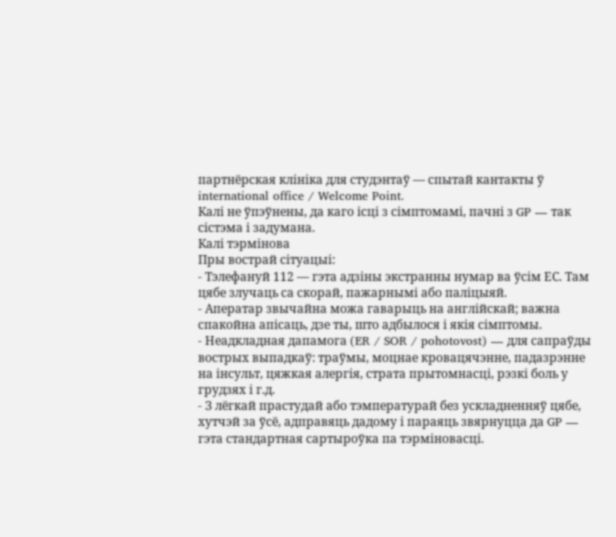партнёрская клініка для студэнтаў — спытай кантакты ў international office / Welcome Point.
Калі не ўпэўнены, да каго ісці з сімптомамі, пачні з GP — так сістэма і задумана.
Калі тэрмінова
Пры вострай сітуацыі:
- Тэлефануй 112 — гэта адзіны экстранны нумар ва ўсім ЕС. Там цябе злучаць са скорай, пажарнымі або паліцыяй.
- Аператар звычайна можа гаварыць на англійскай; важна спакойна апісаць, дзе ты, што адбылося і якія сімптомы.
- Неадкладная дапамога (ER / SOR / pohotovost) — для сапраўды вострых выпадкаў: траўмы, моцнае кровацячэнне, падазрэнне на інсульт, цяжкая алергія, страта прытомнасці, рэзкі боль у грудзях і г.д.
- З лёгкай прастудай або тэмпературай без ускладненняў цябе, хутчэй за ўсё, адправяць дадому і параяць звярнуцца да GP — гэта стандартная сартыроўка па тэрміновасці.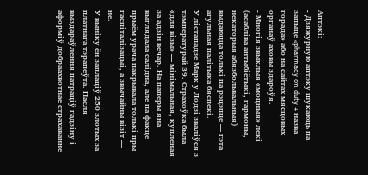Аптэкі:
- Дзяжурную аптэку шукаюць па запыце «pharmacy on duty + назва горада» або на сайтах мясцовых органаў аховы здароўя.
- Многія звыклыя «моцныя» лекі (асабліва антыбіётыкі, гармоны, некаторыя абязбольвальныя) выдаюцца толькі па рэцэпце — гэта агульная палітыка бяспекі.
У лістападзе Марк у Лодзі зваліўся з тэмпературай 39. Страхоўка была «для візы» — мінімальная, купленая за адзін вечар. На паперы яна выглядала салідна, але па факце прыём урача пакрывала толькі пры гаспіталізацыі, а звычайны візіт — не.
У выніку ён заплаціў 250 злотых за платнага тэрапеўта. Пасля выздараўлення патраціў гадзіну і аформіў добраахвотнае страхаванне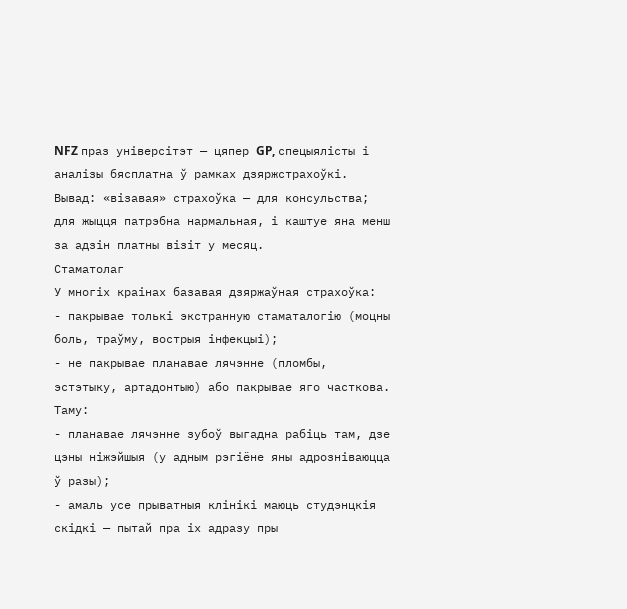NFZ праз універсітэт — цяпер GP, спецыялісты і аналізы бясплатна ў рамках дзяржстрахоўкі. Вывад: «візавая» страхоўка — для консульства; для жыцця патрэбна нармальная, і каштуе яна менш за адзін платны візіт у месяц.
Стаматолаг
У многіх краінах базавая дзяржаўная страхоўка:
- пакрывае толькі экстранную стаматалогію (моцны боль, траўму, вострыя інфекцыі);
- не пакрывае планавае лячэнне (пломбы, эстэтыку, артадонтыю) або пакрывае яго часткова.
Таму:
- планавае лячэнне зубоў выгадна рабіць там, дзе цэны ніжэйшыя (у адным рэгіёне яны адрозніваюцца ў разы);
- амаль усе прыватныя клінікі маюць студэнцкія скідкі — пытай пра іх адразу пры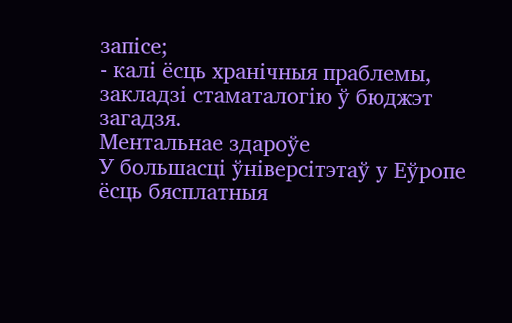запісе;
- калі ёсць хранічныя праблемы, закладзі стаматалогію ў бюджэт загадзя.
Ментальнае здароўе
У большасці ўніверсітэтаў у Еўропе ёсць бясплатныя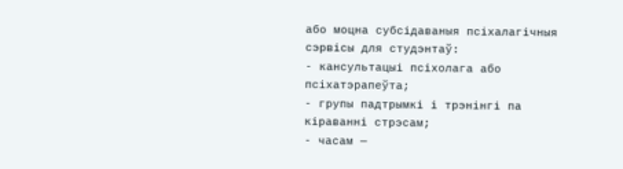або моцна субсідаваныя псіхалагічныя сэрвісы для студэнтаў:
- кансультацыі псіхолага або псіхатэрапеўта;
- групы падтрымкі і трэнінгі па кіраванні стрэсам;
- часам —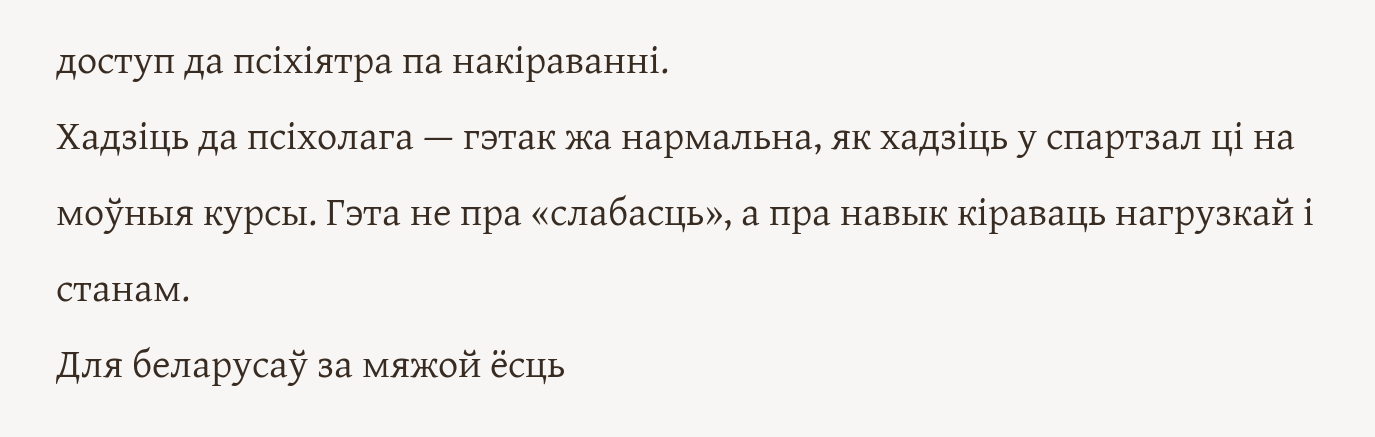доступ да псіхіятра па накіраванні.
Хадзіць да псіхолага — гэтак жа нармальна, як хадзіць у спартзал ці на моўныя курсы. Гэта не пра «слабасць», а пра навык кіраваць нагрузкай і станам.
Для беларусаў за мяжой ёсць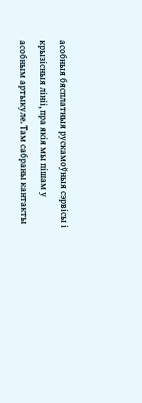асобныя бясплатныя рускамоўныя сэрвісы і крызісныя лініі, пра якія мы пішам у асобным артыкуле. Там сабраны кантакты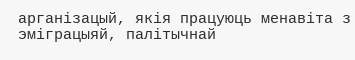арганізацый, якія працуюць менавіта з эміграцыяй, палітычнай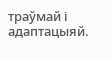траўмай і адаптацыяй.